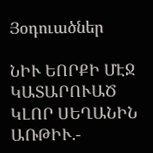Յօդուածներ

ՆԻՒ ԵՈՐՔԻ ՄԷՋ ԿԱՏԱՐՈՒԱԾ ԿԼՈՐ ՍԵՂԱՆԻՆ ԱՌԹԻՒ.-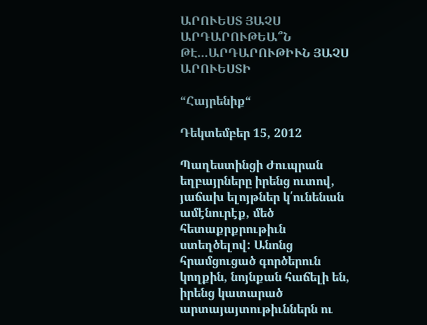ԱՐՈՒԵՍՏ ՅԱՉՍ ԱՐԴԱՐՈՒԹԵԱ՞Ն ԹԷ…ԱՐԴԱՐՈՒԹԻՒՆ ՅԱՉՍ ԱՐՈՒԵՍՏԻ

“Հայրենիք“

Դեկտեմբեր 15, 2012

Պաղեստինցի Ժուպրան եղբայրները իրենց ուտով, յաճախ ելոյթներ կ՛ունենան ամէնուրէք, մեծ հետաքրքրութիւն ստեղծելով: Անոնց հրամցուցած գործերուն կողքին, նոյնքան հաճելի են, իրենց կատարած արտայայտութիւններն ու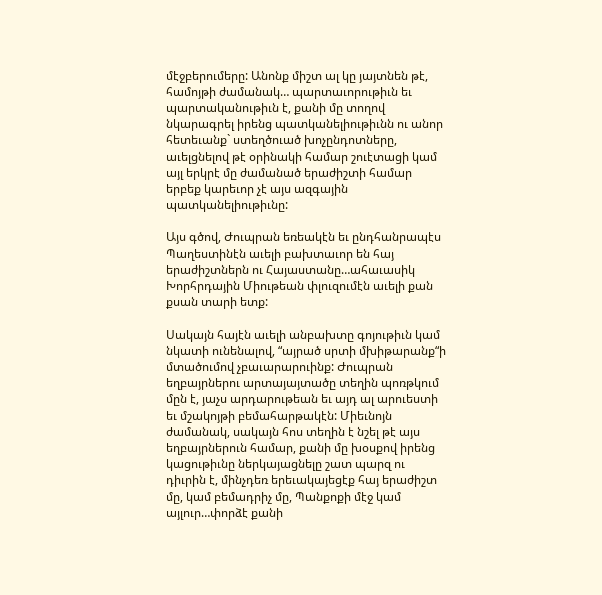մէջբերումերը: Անոնք միշտ ալ կը յայտնեն թէ, համոյթի ժամանակ… պարտաւորութիւն եւ պարտականութիւն է, քանի մը տողով նկարագրել իրենց պատկանելիութիւնն ու անոր հետեւանք` ստեղծուած խոչընդոտները, աւելցնելով թէ օրինակի համար շուէտացի կամ այլ երկրէ մը ժամանած երաժիշտի համար երբեք կարեւոր չէ այս ազգային պատկանելիութիւնը:

Այս գծով, Ժուպրան եռեակէն եւ ընդհանրապէս Պաղեստինէն աւելի բախտաւոր են հայ երաժիշտներն ու Հայաստանը…ահաւասիկ Խորհրդային Միութեան փլուզումէն աւելի քան քսան տարի ետք:

Սակայն հայէն աւելի անբախտը գոյութիւն կամ նկատի ունենալով, “այրած սրտի մխիթարանք“ի մտածումով չբաւարարուինք: Ժուպրան եղբայրներու արտայայտածը տեղին պոռթկում մըն է, յաչս արդարութեան եւ այդ ալ արուեստի եւ մշակոյթի բեմահարթակէն: Միեւնոյն ժամանակ, սակայն հոս տեղին է նշել թէ այս եղբայրներուն համար, քանի մը խօսքով իրենց կացութիւնը ներկայացնելը շատ պարզ ու դիւրին է, մինչդեռ երեւակայեցէք հայ երաժիշտ մը, կամ բեմադրիչ մը, Պանքոքի մէջ կամ այլուր…փորձէ քանի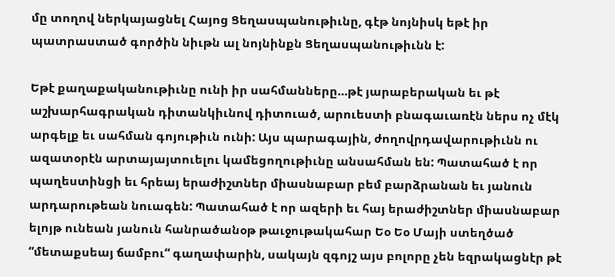մը տողով ներկայացնել Հայոց Ցեղասպանութիւնը, գէթ նոյնիսկ եթէ իր պատրաստած գործին նիւթն ալ նոյնինքն Ցեղասպանութիւնն է:

Եթէ քաղաքականութիւնը ունի իր սահմանները…թէ յարաբերական եւ թէ աշխարհագրական դիտանկիւնով դիտուած, արուեստի բնագաւառէն ներս ոչ մէկ արգելք եւ սահման գոյութիւն ունի: Այս պարագային, ժողովրդավարութիւնն ու ազատօրէն արտայայտուելու կամեցողութիւնը անսահման են: Պատահած է որ պաղեստինցի եւ հրեայ երաժիշտներ միասնաբար բեմ բարձրանան եւ յանուն արդարութեան նուագեն: Պատահած է որ ազերի եւ հայ երաժիշտներ միասնաբար ելոյթ ունեան յանուն հանրածանօթ թաւջութակահար Եօ Եօ Մայի ստեղծած “մետաքսեայ ճամբու“ գաղափարին, սակայն զգոյշ այս բոլորը չեն եզրակացնէր թէ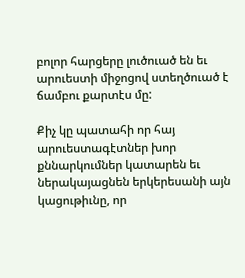բոլոր հարցերը լուծուած են եւ արուեստի միջոցով ստեղծուած է ճամբու քարտէս մը:

Քիչ կը պատահի որ հայ արուեստագէտներ խոր քննարկումներ կատարեն եւ ներակայացնեն երկերեսանի այն կացութիւնը, որ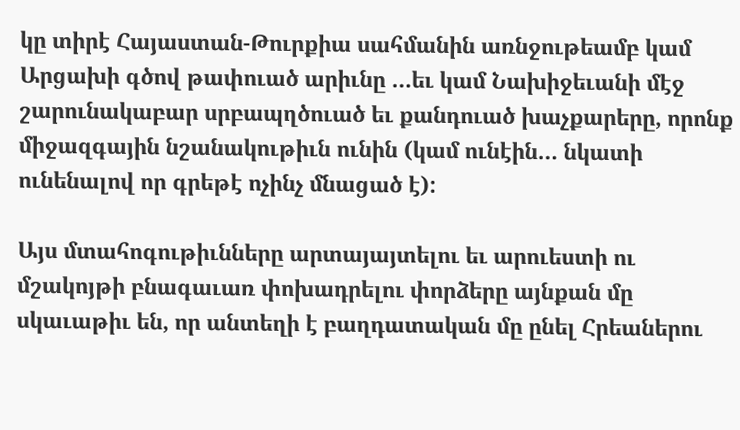կը տիրէ Հայաստան-Թուրքիա սահմանին առնջութեամբ կամ Արցախի գծով թափուած արիւնը …եւ կամ Նախիջեւանի մէջ շարունակաբար սրբապղծուած եւ քանդուած խաչքարերը, որոնք միջազգային նշանակութիւն ունին (կամ ունէին… նկատի ունենալով որ գրեթէ ոչինչ մնացած է):

Այս մտահոգութիւնները արտայայտելու եւ արուեստի ու մշակոյթի բնագաւառ փոխադրելու փորձերը այնքան մը սկաւաթիւ են, որ անտեղի է բաղդատական մը ընել Հրեաներու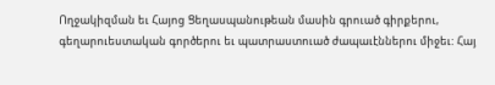Ողջակիզման եւ Հայոց Ցեղասպանութեան մասին գրուած գիրքերու, գեղարուեստական գործերու եւ պատրաստուած ժապաւէններու միջեւ: Հայ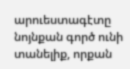արուեստագէտը նոյնքան գործ ունի տանելիք, որքան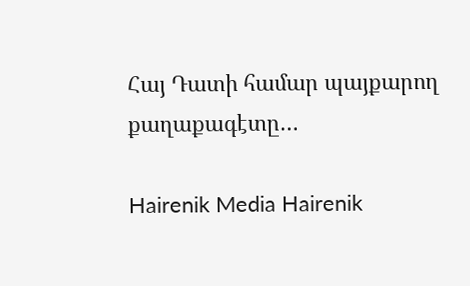Հայ Դատի համար պայքարող քաղաքագէտը…

Hairenik Media Hairenik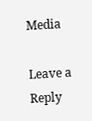Media

Leave a Reply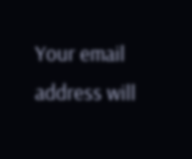Your email address will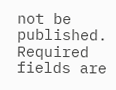not be published. Required fields are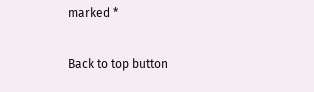marked *

Back to top button